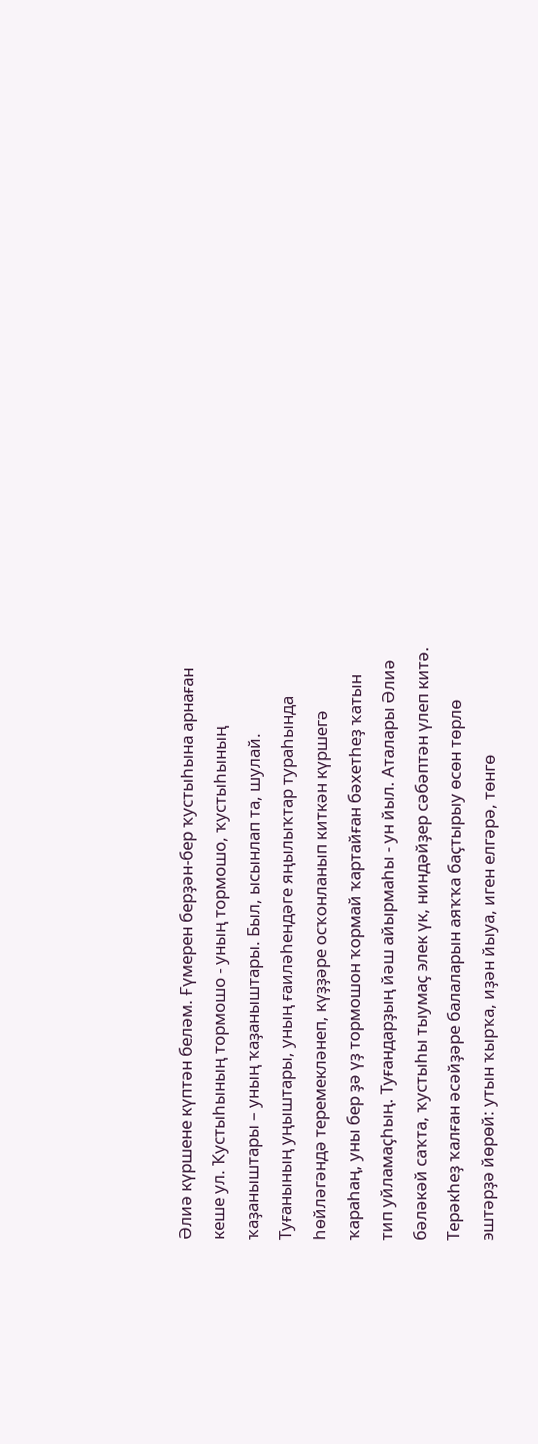Әлиә күршене күптән беләм. Ғүмерен берҙән-бер ҡустыһына арнаған кеше ул. Ҡустыһының тормошо - уның тормошо, ҡустыһының ҡаҙаныштары – уның ҡаҙаныштары. Был, ысынлап та, шулай. Туғанының уңыштары, уның ғаиләһендәге яңылыҡтар тураһында һөйләгәндә теремекләнеп, күҙҙәре осҡонланып киткән күршегә ҡараһаң, уны бер ҙә үҙ тормошон ҡормай ҡартайған бәхетһеҙ ҡатын тип уйламаҫһың. Туғандарҙың йәш айырмаһы - ун йыл. Аталары Әлиә бәләкәй саҡта, ҡустыһы тыумаҫ элек үк, ниндәйҙер сәбәптән үлеп китә. Терәкһеҙ ҡалған әсәйҙәре балаларын аяҡҡа баҫтырыу өсөн төрлө эштәрҙә йөрөй: утын ҡырҡа, иҙән йыуа, иген елгәрә, төнгө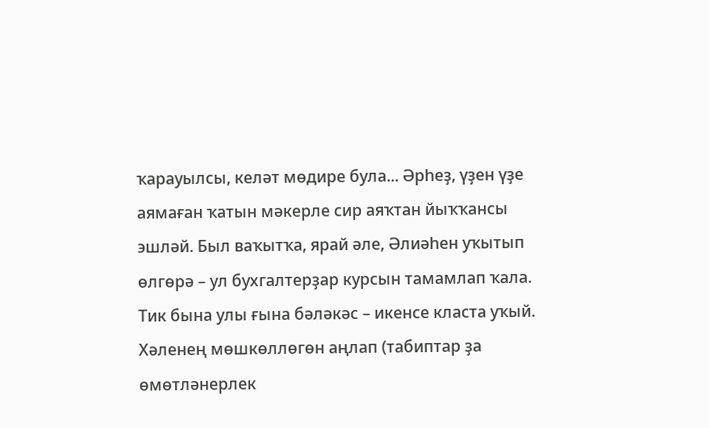ҡарауылсы, келәт мөдире була... Әрһеҙ, үҙен үҙе аямаған ҡатын мәкерле сир аяҡтан йыҡҡансы эшләй. Был ваҡытҡа, ярай әле, Әлиәһен уҡытып өлгөрә – ул бухгалтерҙар курсын тамамлап ҡала. Тик бына улы ғына бәләкәс – икенсе класта уҡый. Хәленең мөшкөллөгөн аңлап (табиптар ҙа өмөтләнерлек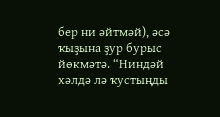бер ни әйтмәй), әсә ҡыҙына ҙур бурыс йөкмәтә. “Ниндәй хәлдә лә ҡустыңды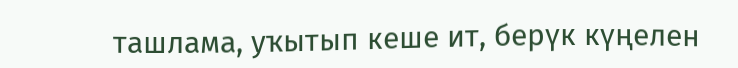ташлама, уҡытып кеше ит, берүк күңелен